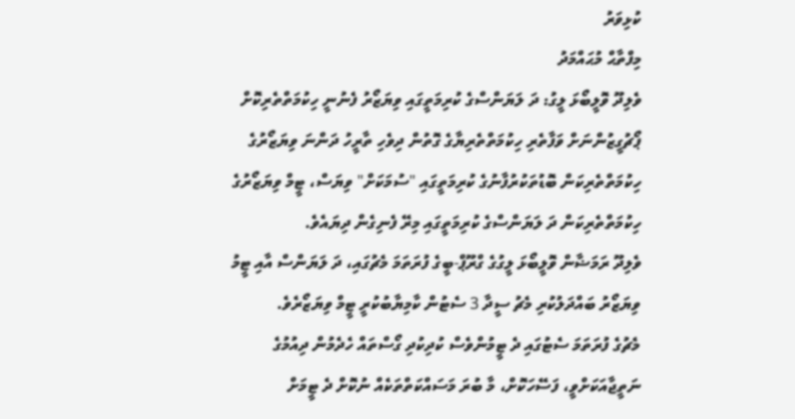ކުޅިވަރު
މިފްތާޙް މުޙައްމަދު
ވެލިދޫ ވޮލީބޯޅަ ލީގު: ދަ ލަޔަންސްގެ ކުރިމަތީގައި ވިޔަޒޯރު ފެނުނީ ހިކުމަތްތެރިކޮށް
ޕޯޗުގީޒުންނަށް ވަފާތެރި ހިކުމަތްތެރިޔާގެ ގޮތުން ދިވެހި ތާރީހު ދަންނަ ވިޔަޒޯރުގެ ހިކުމަތްތެރިކަން ބޮޑުތަކުރުފާނުގެ ކުރިމަތީގައި "ސުމަކަށް" ވިޔަސް، ޓީމް ވިޔަޒޯރުގެ ހިކުމަތްތެރިކަން ދަ ލަޔަންސްގެ ކުރިމަތީގައި މިރޭ ފެނިގެން ދިޔައެވެ.
ވެލިދޫ ރަމަޟާން ވޮލީބޯޅަ ލީގުގެ ގްރޫޕް-ބީގެ ފުރަތަމަ މެޗުގައި، ދަ ލަޔަންސް އާއި ޓީމު ވިޔަޒޯރު ބައްދަލުކުރި މެޗު ސީދާ 3 ސެޓުން ކާމިޔާބުކުރީ ޓީމް ވިޔަޒޯރެވެ.
މެޗުގެ ފުރަތަމަ ސެޓުގައި ދެ ޓީމުންވެސް ކުދިކުދި ގޯސްތައް ހެދެމުން ދިއުމުގެ ނަތީޖާއަކަށްވީ، ފަސޭހަކޮށް، މާ ބުރަ މަސައްކަތްތަކެއް ނުކޮށް ދެ ޓީމަށް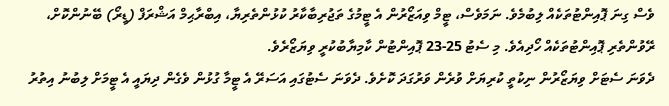ވެސް ގިނަ ޕޮއިންޓުތަކެއް ލިބުމެވެ. ނަމަވެސް، ޓީމް ވިއަޒޯރުން އެ ޓީމުގެ ތަޖުރިބާކާރު ކުޅުންތެރިޔާ، އިބްރާޙިމް އަޝްރަފް (ޑީރޯ) ބޭނުންކޮށް، ރޭވުންތެރި ޕޮއިންޓުތަކެއް ހޯދިއެވެ. މި ސެޓު 25-23 ޕޮއިންޓުން ކާމިޔާބުކުރީ ވިޔަޒޯރެވެ.
ދެވަނަ ސެޓަށް ވިޔަޒޯރުން ނިކުތީ ކުރިޔަށް ވުރެން ވަރުގަދަ ކޮށެވެ. ދެވަނަ ސެޓުގައި އަސަރޭ އެ ޓީމާ ގުޅުން ވެގެން ދިޔައީ އެ ޓީމަށް ލިބުނު އިތުރު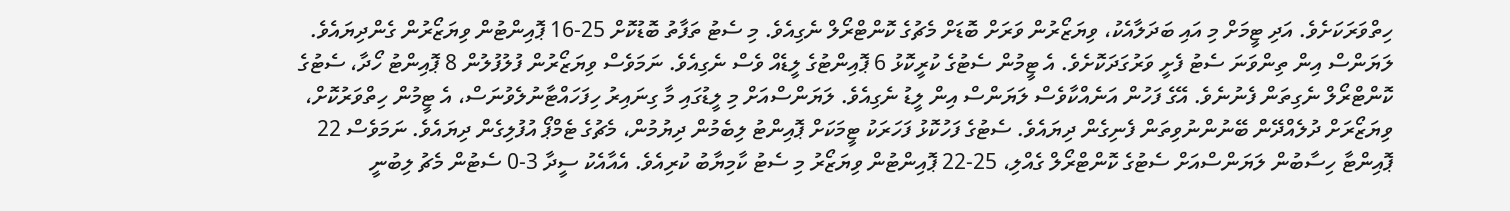ހިތްވަރަކަށެވެ. އަދި ޓީމަށް މި އައި ބަދަލާއެކު، ވިޔަޒޯރުން ވަރަށް ބޮޑަށް މެޗުގެ ކޮންޓްރޯލް ނެގިއެވެ. މި ސެޓު ތަފާތު ބޮޑުކޮށް 25-16 ޕޮއިންޓުން ވިޔަޒޯރުން ގެންދިޔައެވެ.
ލަޔަންސް އިން ތިންވަނަ ސެޓު ފެށީ ވަރުގަދަކޮށެވެ. އެ ޓީމުން ސެޓުގެ ކުރީކޮޅު 6 ޕޮއިންޓުގެ ލީޑެއް ވެސް ނެގިއެވެ. ނަމަވެސް ވިޔަޒޯރުން ފުލުފުލުން 8 ޕޮއިންޓު ހޯދާ، ސެޓުގެ ކޮންޓްރޯލް ނެގިތަން ފެނުނެވެ. އޭގެ ފަހުން އަނެއްކާވެސް ލަޔަންސް އިން ލީޑު ނެގިއެވެ. ލަޔަންސްއަށް މި ލީޑުގައި މާ ގިނައިރު ހިފަހައްޓާނުލެވުނަސް، އެ ޓީމުން ހިތްވަރުކޮށް، ވިޔަޒޯރަށް ދުލެއްދޭން ބޭނުންނުވިތަން ފެނިގެން ދިޔައެވެ. ސެޓުގެ ފަހުކޮޅު ފަހަރަކު ޓީމަކަށް ޕޮއިންޓު ލިބެމުން ދިޔުމުން، މެޗުގެ ޓެމްޕޯ އުފުލިގެން ދިޔައެވެ. ނަމަވެސް 22 ޕޮއިންޓާ ހިސާބުން ލަޔަންސްއަށް ސެޓުގެ ކޮންޓްރޯލް ގެއްލި، 25-22 ޕޮއިންޓުން ވިޔަޒޯރު މި ސެޓު ކާމިޔާބު ކުރިއެވެ. އެއާއެކު ސީދާ 3-0 ސެޓުން މެޗު ލިބުނީ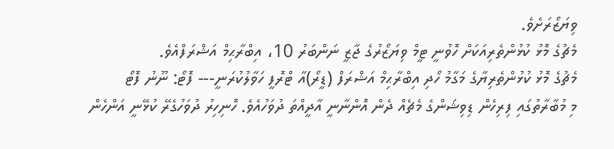ވިޔަޒޯރަށެވެ.
މެޗުގެ މޮޅު ކުޅުންތެރިއަކަށް ހޮވުނީ ޓީމް ވިޔަޒޯރުގެ ޖާޒީ ނަންބަރު 10، އިބްރާޙިމް އަޝްރަފްއެވެ.
މެޗުގެ މޮޅު ކުޅުންތެރިޔާގެ މަގާމު ހޯދި އިބްރާޙިމް އަޝްރަފް (ޑީރޯ)އާ ޓްރޮފީ ހަވާލުކުރަނީ--- ފޮޓޯ: ނޫނު ފޮޓޯ
މި މުބާރާތުގައި ފިރިހެން ޑިވިޝަންގެ މެޗެއް ދެން އޮންނާނީ އާދީއްތަ ދުވަހުއެވެ. ހޮނިހިރު ދުވަހުގެރޭ ކުޅޭނީ އަންހެން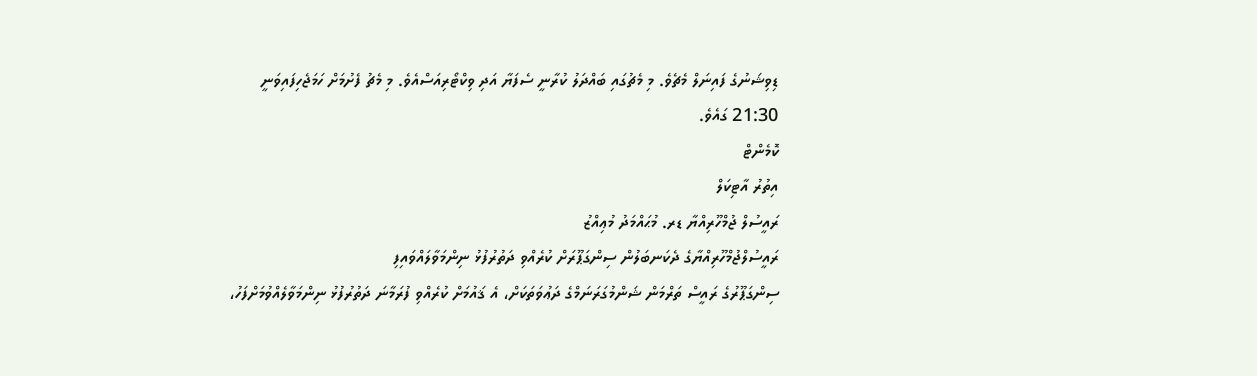ޑިވިޝަނުގެ ފައިނަލް މެޗެވެ. މި މެޗުގައި ބައްދަލު ކުރާނީ ސެފަޔާ އަދި ވިކްޓޯރިއަސްއެވެ. މި މެޗު ފެށުމަށް ހަމަޖެހިފައިވަނީ 21:30 ގައެވެ.
ކޮމެންޓް
އިތުރު އާޓިކަލް
ރައީސުލް ޖުމްހޫރިއްޔާ ޑރ. މުޙައްމަދު މުޢިއްޒު
ރައީސުލްޖުމްހޫރިއްޔާގެ ދެކަނބަލުން ސިންގަޕޫރަށް ކުރެއްވި ދަތުރުފުޅު ނިންމަވާލައްވައިފި
ސިންގަޕޫރުގެ ރައީސް ތަރްމަން ޝަންމުގަރަނަމްގެ ދަޢުވަތަކަށް، އެ ޤައުމަށް ކުރެއްވި ފުރަމާނަ ދަތުރުފުޅު ނިންމަވާލެއްވުމަށްފަހު،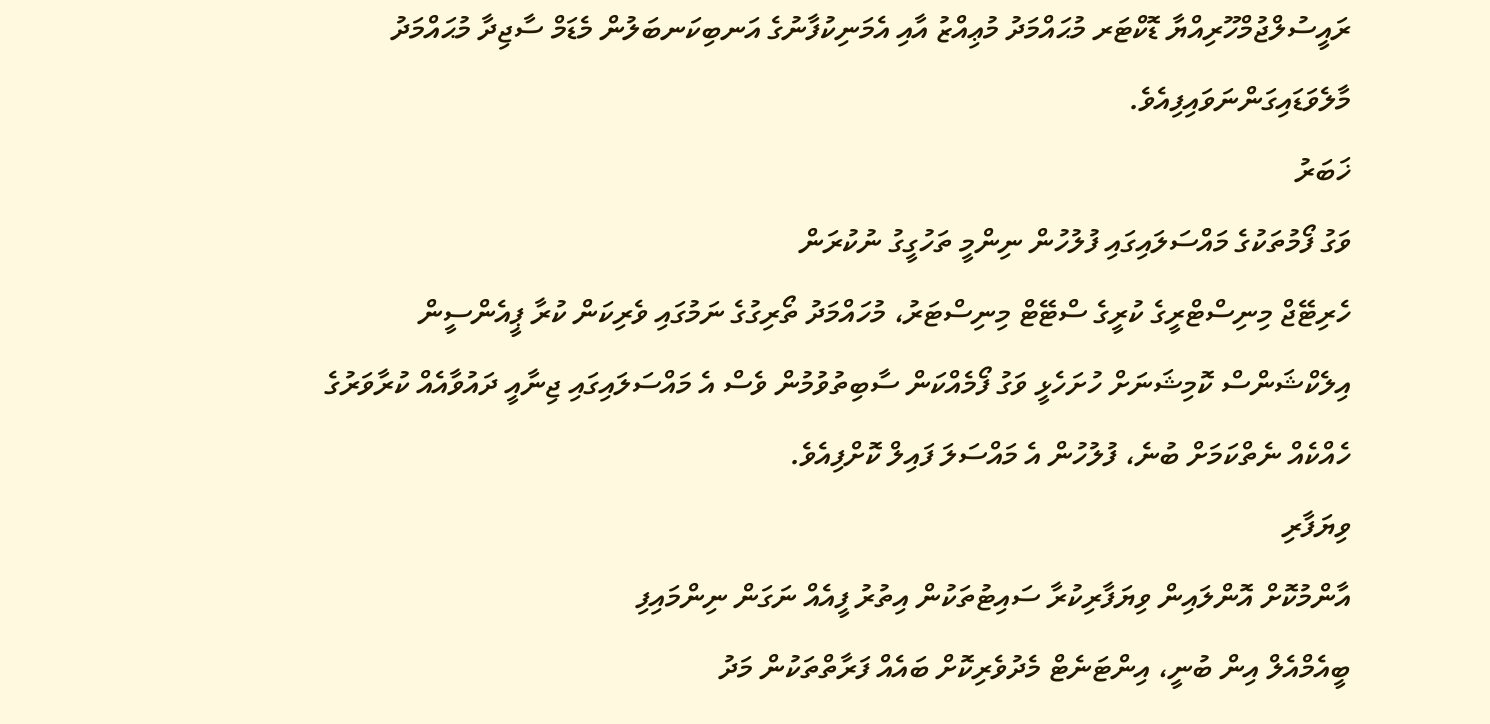ރައީސުލްޖުމްހޫރިއްޔާ ޑޮކްޓަރ މުޙައްމަދު މުޢިއްޒު އާއި އެމަނިކުފާނުގެ އަނބިކަނބަލުން މެޑަމް ސާޖިދާ މުޙައްމަދު މާލެވަޑައިގަންނަވައިފިއެވެ.
ޚަބަރު
ވަގު ފޯމުތަކުގެ މައްސަލައިގައި ފުލުހުން ނިންމީ ތަހުގީގު ނުކުރަން
ހެރިޓޭޖް މިނިސްޓްރީގެ ކުރީގެ ސްޓޭޓް މިނިސްޓަރު، މުހައްމަދު ތޯރިގުގެ ނަމުގައި ވެރިކަން ކުރާ ޕީއެންސީން އިލެކްޝަންސް ކޮމިޝަނަށް ހުށަހެޅީ ވަގު ފޯމެއްކަން ސާބިތުވުމުން ވެސް އެ މައްސަލައިގައި ޖިނާއީ ދައުވާއެއް ކުރާވަރުގެ ހެއްކެއް ނެތްކަމަށް ބުނެ، ފުލުހުން އެ މައްސަލަ ފައިލް ކޮށްފިއެވެ.
ވިޔަފާރި
އާންމުކޮށް އޮންލައިން ވިޔަފާރިކުރާ ސައިޓުތަކުން އިތުރު ފީއެއް ނަގަން ނިންމައިފި
ބީއެމްއެލް އިން ބުނީ، އިންޓަނެޓް މެދުވެރިކޮށް ބައެއް ފަރާތްތަކުން މަދު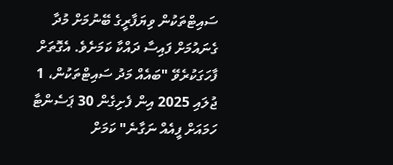ސައިޓްތަކުން ވިޔަފާރީގެ ބޭނުމަށް މުދާ ގެނައުމަށް ފައިސާ ދައްކާ ކަމަށެވެ. އެގޮތަށް ފާހަގަކުރެވޭ "ބައެއް މަދު ސައިޓްތަކުން، 1 ޖުލައި 2025 އިން ފެށިގެން 30 ޕަސެންޓާ ހަމައަށް ފީއެއް ނަގާނެ" ކަމަށް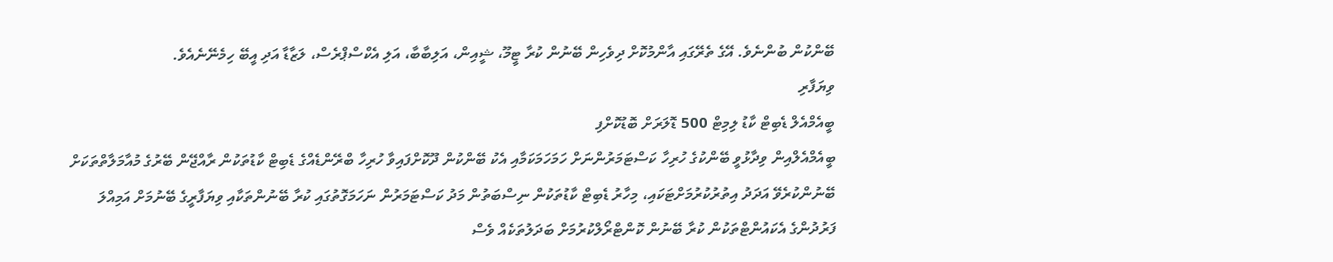ބޭންކުން ބުންނެވެ. އޭގެ ތެރޭގައި އާންމުކޮށް ދިވެހިން ބޭނުން ކުރާ ޓީމޫ، ޝީއިން، އަލިބާބާ، އަލި އެކްސްޕްރެސް، ލަޒާޑާ އަދި އީބޭ ހިމެނޭނެއެވެ.
ވިޔަފާރި
ބީއެމްއެލް ޑެބިޓް ކާޑު ލިމިޓް 500 ޑޮލަރަށް ބޮޑުކޮށްފި
ބީއެމްއެލްއިން ވިދާޅުވީ ބޭންކުގެ ހުރިހާ ކަސްޓަމަރުންނަށް ހަމަހަމަކަމާއި އެކު ބޭންކުން ދޫކޮށްފައިވާ ހުރިހާ ބްރޭންޑެއްގެ ޑެބިޓް ކާޑުތަކުން ރާއްޖޭން ބޭރުގެ މުއާމަލާތްތަކަށް ބޭނުންކުރެވޭ އަދަދު އިތުރުކުރުމަށްޓަކައި، މިހާރު ޑެބިޓް ކާޑުތަކުން ނިސްބަތުން މަދު ކަސްޓަމަރުން ނަހަމަގޮތުގައި ކުރާ ބޭނުންތަކާއި ވިޔަފާރީގެ ބޭނުމަށް އަމިއްލަ ފަރުދުންގެ އެކައުންޓްތަކުން ކުރާ ބޭނުން ކޮންޓްރޯލްކުރުމަށް ބަދަލުތަކެއް ވެސް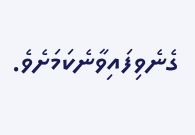ގެނެވިފައިވާނެކަމަށެވެ.